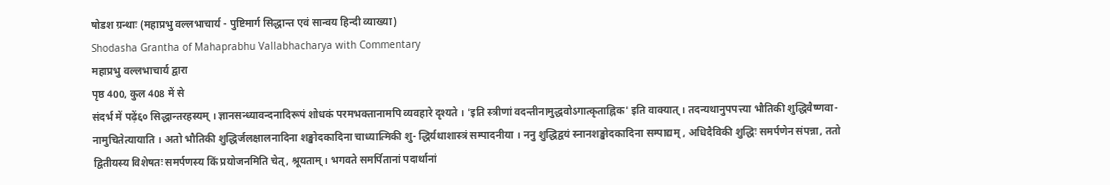षोडश ग्रन्थाः (महाप्रभु वल्लभाचार्य - पुष्टिमार्ग सिद्धान्त एवं सान्वय हिन्दी व्याख्या)
Shodasha Grantha of Mahaprabhu Vallabhacharya with Commentary
महाप्रभु वल्लभाचार्य द्वारा
पृष्ठ 400, कुल 408 में से
संदर्भ में पढ़ें६० सिद्धान्तरहस्यम् । ज्ञानसन्ध्यावन्दनादिरूपं शोधकं परमभक्तानामपि व्यवहारे दृश्यते । 'इति स्त्रीणां वदन्तीनामुद्धवोऽगात्कृताह्निक' इति वाक्यात् । तदन्यथानुपपत्त्या भौतिकी शुद्धिवैष्णवा- नामुचितेत्यायाति । अतो भौतिकी शुद्धिर्जलक्षालनादिना शङ्खोदकादिना चाध्यात्मिकी शु- द्धिर्यथाशास्त्रं सम्पादनीया । ननु शुद्धिद्वयं स्नानशङ्खोदकादिना सम्पाद्यम् , अधिदैविकी शुद्धिः समर्पणेन संपन्ना, ततो द्वितीयस्य विशेषतः समर्पणस्य किं प्रयोजनमिति चेत्, श्रूयताम् । भगवते समर्पितानां पदार्थानां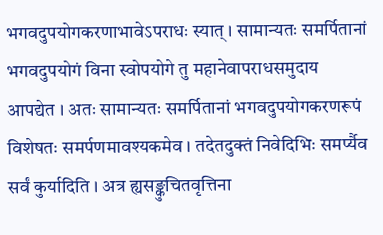भगवदुपयोगकरणाभावेऽपराधः स्यात् । सामान्यतः समर्पितानां भगवदुपयोगं विना स्वोपयोगे तु महानेवापराधसमुदाय आपद्येत । अतः सामान्यतः समर्पितानां भगवदुपयोगकरणरूपं विशेषतः समर्पणमावश्यकमेव । तदेतदुक्तं निवेदिभिः समर्प्यैव सर्वं कुर्यादिति । अत्र ह्यसङ्कुचितवृत्तिना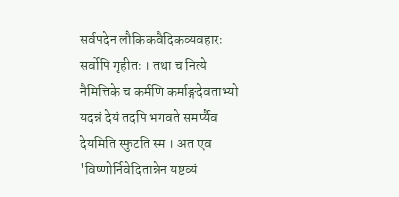सर्वपदेन लौकिकवैदिकव्यवहारः सर्वोपि गृहीतः । तथा च नित्ये नैमित्तिके च कर्मणि कर्माङ्गदेवताभ्यो यदन्नं देयं तदपि भगवते समर्प्यैव देयमिति स्फुटति स्म । अत एव 'विष्णोर्निवेदितान्नेन यष्टव्यं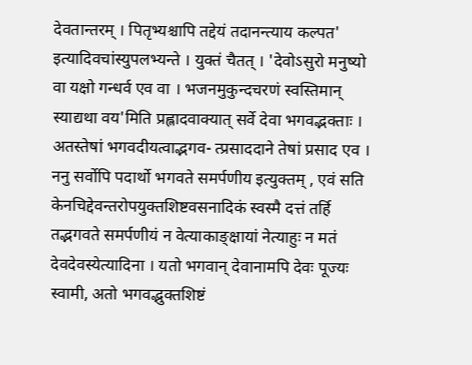देवतान्तरम् । पितृभ्यश्चापि तद्देयं तदानन्त्याय कल्पत' इत्यादिवचांस्युपलभ्यन्ते । युक्तं चैतत् । 'देवोऽसुरो मनुष्यो वा यक्षो गन्धर्व एव वा । भजनमुकुन्दचरणं स्वस्तिमान् स्याद्यथा वय'मिति प्रह्लादवाक्यात् सर्वे देवा भगवद्भक्ताः । अतस्तेषां भगवदीयत्वाद्भगव- त्प्रसाददाने तेषां प्रसाद एव । ननु सर्वोपि पदार्थो भगवते समर्पणीय इत्युक्तम् , एवं सति केनचिद्देवन्तरोपयुक्तशिष्टवसनादिकं स्वस्मै दत्तं तर्हि तद्भगवते समर्पणीयं न वेत्याकाङ्क्षायां नेत्याहुः न मतं देवदेवस्येत्यादिना । यतो भगवान् देवानामपि देवः पूज्यः स्वामी, अतो भगवद्भुक्तशिष्टं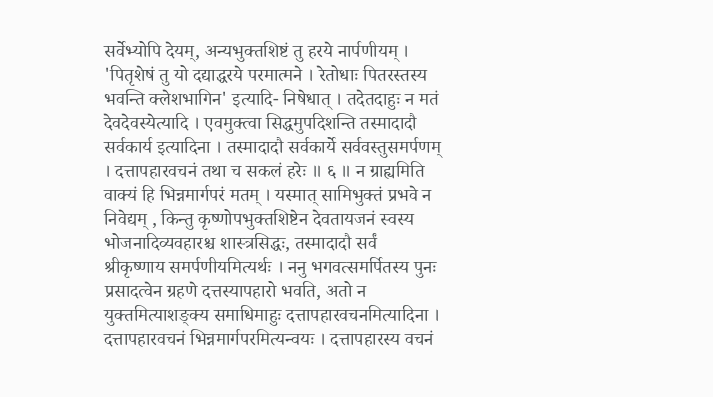सर्वेभ्योपि देयम्, अन्यभुक्तशिष्टं तु हरये नार्पणीयम् । 'पितृशेषं तु यो दद्याद्धरये परमात्मने । रेतोधाः पितरस्तस्य भवन्ति क्लेशभागिन' इत्यादि- निषेधात् । तदेतदाहुः न मतं देवदेवस्येत्यादि । एवमुक्त्वा सिद्धमुपदिशन्ति तस्मादादौ सर्वकार्य इत्यादिना । तस्मादादौ सर्वकार्ये सर्ववस्तुसमर्पणम् । दत्तापहारवचनं तथा च सकलं हरेः ॥ ६ ॥ न ग्राह्यमिति वाक्यं हि भिन्नमार्गपरं मतम् । यस्मात् सामिभुक्तं प्रभवे न निवेद्यम् , किन्तु कृष्णोपभुक्तशिष्टेन देवतायजनं स्वस्य भोजनादिव्यवहारश्च शास्त्रसिद्धः, तस्मादादौ सर्वं श्रीकृष्णाय समर्पणीयमित्यर्थः । ननु भगवत्समर्पितस्य पुनः प्रसादत्वेन ग्रहणे दत्तस्यापहारो भवति, अतो न युक्तमित्याशङ्क्य समाधिमाहुः दत्तापहारवचनमित्यादिना । दत्तापहारवचनं भिन्नमार्गपरमित्यन्वयः । दत्तापहारस्य वचनं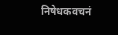निषेधकवचनं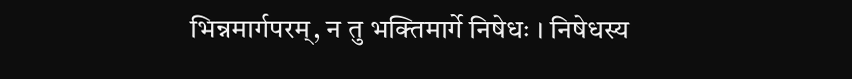भिन्नमार्गपरम्, न तु भक्तिमार्गे निषेधः । निषेधस्य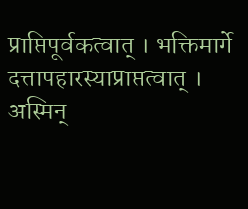प्राप्तिपूर्वकत्वात् । भक्तिमार्गे दत्तापहारस्याप्राप्तत्वात् । अस्मिन्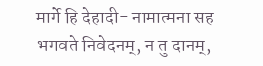मार्गे हि देहादी- नामात्मना सह भगवते निवेदनम्, न तु दानम्,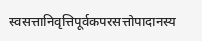स्वसत्तानिवृत्तिपूर्वकपरसत्तोपादानस्य